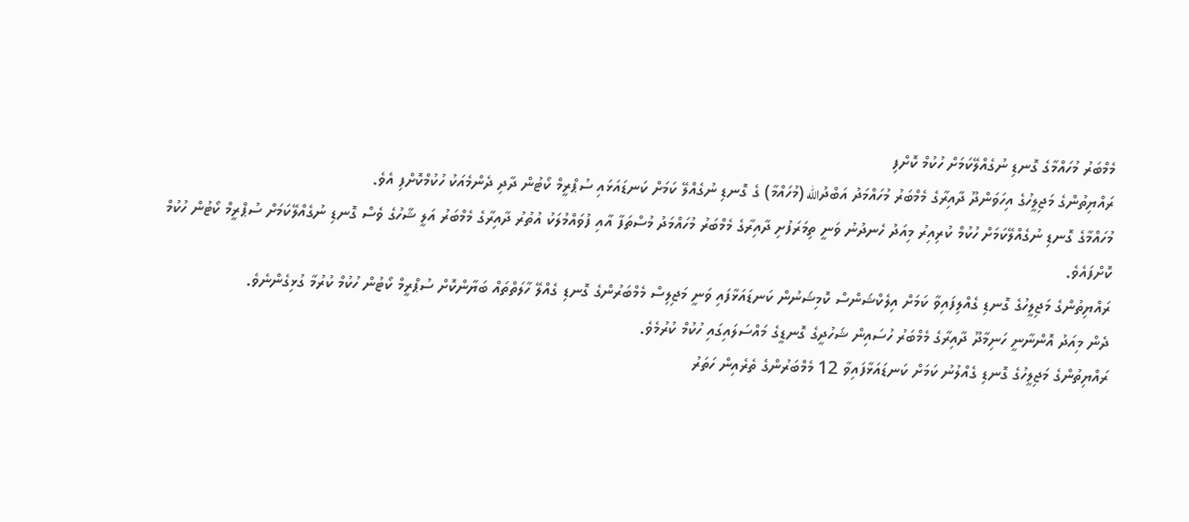މެމްބަރު މުހައްމާގެ ގޮނޑި ނުގެއްލޭކަމަށް ހުކުމް ކޮށްފި
ރައްޔިތުންގެ މަޖިލީހުގެ އިހަވަންދޫ ދާއިރާގެ މެމްބަރު މުހައްމަދު އަބްދުالله (މުހައްމާ) ގެ ގޮނޑި ނުގެއްލޭ ކަމަށް ކަނޑައަޅައި ސުޕްރީމް ކޯޓުން ދާދި ދެންމެއަކު ހުކުމްކޮށްފި އެވެ.
މުހައްމާގެ ގޮނޑި ނުގެއްލޭކަމަށް ހުކުމް ކުރިއިރު މިއަދު ހެނދުނު ވަނީ ތިމަރަފުށި ދާއިރާގެ މެމްބަރު މުހައްމަދު މުސްތަފާ އާއި ފުވައްމުލަކު އުތުރު ދާއިރާގެ މެމްބަރު އަލީ ޝާހުގެ ވެސް ގޮނޑި ނުގެއްލޭކަމަށް ސުޕްރީމް ކޯޓުން ހުކުމް ކޮށްފައެވެ.
ރައްޔިތުންގެ މަޖިލީހުގެ ގޮނޑި ގެއްލިފައިވާ ކަމަށް އިލެކްޝަންސް ކޮމިޝަނުން ކަނޑައަޅާފައި ވަނީ މަޖިލިސް މެމްބަރުންގެ ގޮނޑި ގެއްލޭ ހާލަތްތައް ބަޔާންކޮށް ސުޕްރީމް ކޯޓުން ހުކުމް ކުރުމާ ގުޅިގެންނެވެ.
ދެން މިއަދު އޮންނާނީ ހަނިމާދޫ ދާއިރާގެ މެމްބަރު ހުސައިން ޝަހުދީގެ ގޮނޑީގެ މައްސަލައިގައި ހުކުމް ކުރުމެވެ.
ރައްޔިތުންގެ މަޖިލީހުގެ ގޮނޑި ގެއްލުނު ކަމަށް ކަނޑައަޅާފައިވާ 12 މެމްބަރުންގެ ތެރެއިން ހަތަރު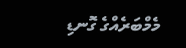މެމްބަރެއްގެ ގޮނޑި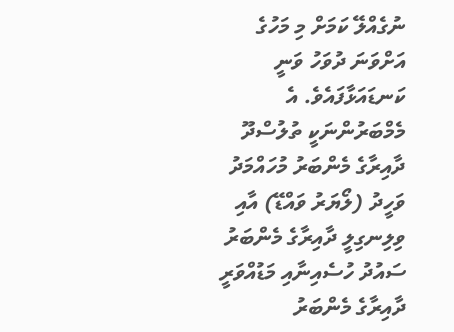ނުގެއްލޭ ކަމަށް މި މަހުގެ އަށްވަނަ ދުވަހު ވަނީ ކަނޑައަޅާފައެވެ. އެ މެމްބަރުންނަކީ ތުލުސްދޫ ދާއިރާގެ މެންބަރު މުހައްމަދު ވަހީދު (ލޯޔަރު ވައްޑޭ) އާއި ވިލިނގިލީ ދާއިރާގެ މެންބަރު ސައުދު ހުސެއިނާއި މަޑުއްވަރީ ދާއިރާގެ މެންބަރު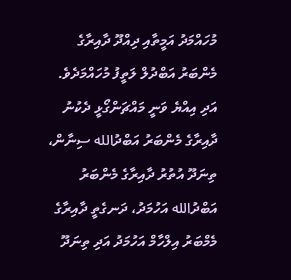މުހައްމަދު އަމީތާއި ދިއްދޫ ދާއިރާގެ މެންބަރު އަބްދުލް ލަތީފު މުހައްމަދެވެ. އަދި އިއްޔެ ވަނީ މައްޗަންގޯޅީ ދެކުނު ދާއިރާގެ މެންބަރު އަބްދުالله ސިނާން، ތިނަދޫ އުތުރު ދާއިރާގެ މެންބަރު އަބްދުالله އަހުމަދު، ދަނގެތީ ދާއިރާގެ މެމްބަރު އިލްހާމް އަހުމަދު އަދި ތިނަދޫ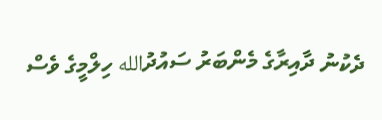ދެކުނު ދާއިރާގެ މެންބަރު ސައުދުالله ހިލްމީގެ ވެސް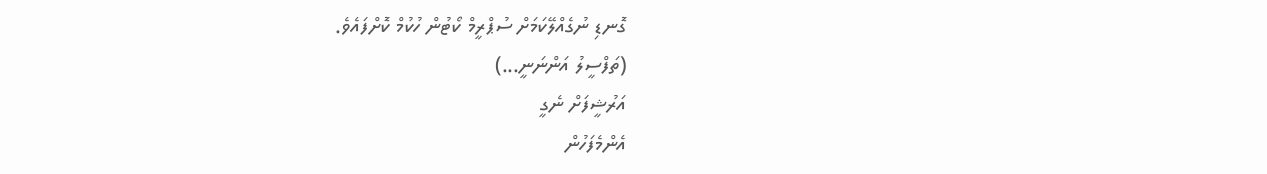ގޮނޑި ނުގެއްލޭކަމަށް ސުޕްރީމް ކޯޓުން ހުކުމް ކޮށްފައެވެ.
(ތަފްސީލު އަންނަނީ...)
އަރުޝީފަށް ނެގީ
އެންމެފަހުން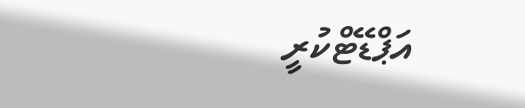އަޕްޑޭޓްކުރީ